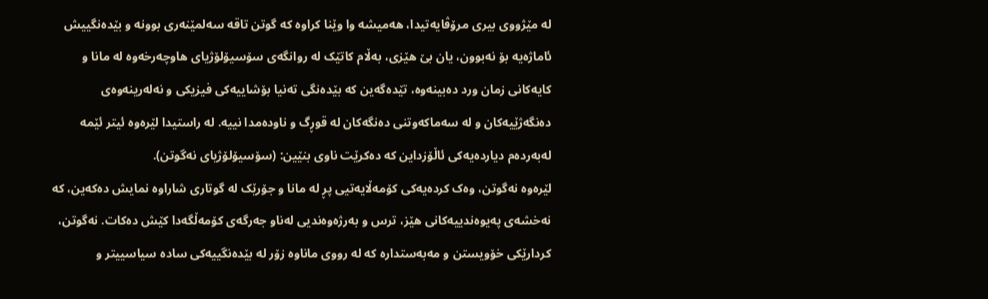لە مێژووی بیری مرۆڤایەتیدا، هەمیشە وا وێنا کراوە کە گوتن تاقە سەلمێنەری بوونە و بێدەنگییش ئاماژەیە بۆ نەبوون، یان بێ هێزی، بەڵام کاتێک لە روانگەی سۆسیۆلۆژیای هاوچەرخەوە لە مانا و کایەکانی زمان ورد دەبینەوە، تێدەگەین کە بێدەنگی تەنیا بۆشاییەکی فیزیکی و نەلەرینەوەی دەنگەژێیەکان و لە سەماکەوتنی دەنگەکان لە قوڕگ و ناودەمدا نییە. لە راستیدا لێرەوە ئیتر ئێمە لەبەردەم دیاردەیەکی ئاڵۆزداین کە دەکرێت ناوی بنێین: (سۆسیۆلۆژیای نەگوتن).
لێرەوە نەگوتن، وەک کردەیەکی کۆمەڵایەتیی پڕ لە مانا و جۆرێک لە گوتاری شاراوە نمایش دەکەین، کە نەخشەی پەیوەندییەکانی هێز، ترس و بەرژەوەندیی لەناو جەرگەی کۆمەڵگەدا کێش دەکات. نەگوتن، کردارێکی خۆویستن و مەبەستدارە کە لە رووی ماناوە زۆر لە بێدەنگییەکی سادە سیاسییتر و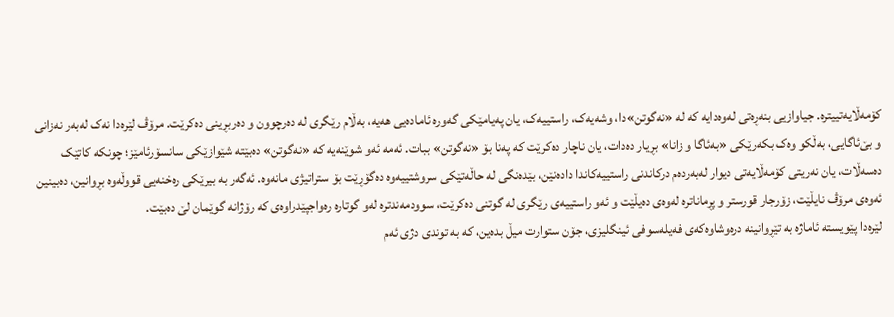کۆمەڵایەتییترە. جیاوازیی بنەڕەتی لەوەدایە کە لە «نەگوتن»دا، وشەیەک، راستییەک، یان پەیامێکی گەورە ئامادەیی هەیە، بەڵام رێگری لە دەرچوون و دەربڕینی دەکرێت. مرۆڤ لێرەدا نەک لەبەر نەزانی و بێ‌ئاگایی، بەڵکو وەک بکەرێکی «بەئاگا و زانا» بڕیار دەدات، یان ناچار دەکرێت کە پەنا بۆ «نەگوتن» ببات. ئەمە ئەو شوێنەیە کە «نەگوتن» دەبێتە شێوازێکی سانسۆرئامێز؛ چونکە کاتێک دەسەڵات، یان نەریتی کۆمەڵایەتی دیوار لەبەردەم درکاندنی راستییەکاندا دادەنێن، بێدەنگی لە حاڵەتێکی سروشتییەوە دەگۆڕێت بۆ ستراتیژی مانەوە. ئەگەر بە بیرێکی رەخنەیی قووڵەوە بڕوانین، دەبینین ئەوەی مرۆڤ نایڵێت، زۆرجار قورستر و پڕماناترە لەوەی دەیڵێت و ئەو راستییەی رێگری لە گوتنی دەکرێت، سوودمەندترە لەو گوتارە رەواجپێدراوەی کە رۆژانە گوێمان لێ دەبێت.
لێرەدا پێویستە ئاماژە بە تێڕوانینە درەوشاوەکەی فەیلەسوفی ئینگلیزی، جۆن ستوارت میڵ بدەین، کە بە توندی دژی ئەم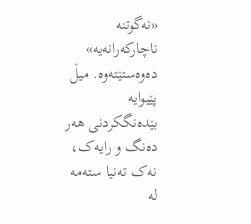«نەگوتنە ناچارکەرانەیە» دەوەستێتەوە. میڵ پێیوایە بێدەنگکردنی هەر دەنگ و رایەک، نەک تەنیا ستەمە لە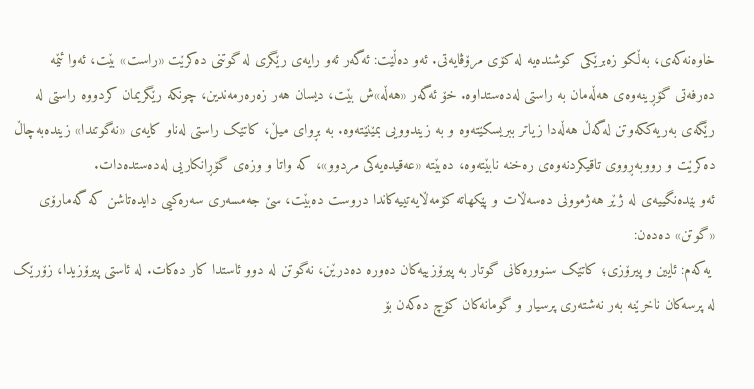خاوەنەکەی، بەڵکو زەبرێکی کوشندەیە لە کۆی مرۆڤایەتی. ئەو دەڵێت: ئەگەر ئەو رایەی رێگری لە گوتنی دەکرێت «راست» بێت، ئەوا ئێمە دەرفەتی گۆڕینەوەی هەڵەمان بە راستی لەدەستداوە. خۆ ئەگەر «هەڵە»ش بێت، دیسان هەر زەرەرمەندین، چونکە رێگریمان کردووە راستی لە رێگەی بەریەککەوتن لەگەڵ هەڵەدا زیاتر ببریسکێتەوە و بە زیندوویی بمێنێتەوە. بە بڕوای میڵ، کاتێک راستی لەناو کایەی «نەگوتندا» زیندەبەچاڵ دەکرێت و رووبەڕووی تاقیکردنەوەی رەخنە نابێتەوە، دەبێتە «عەقیدەیەکی مردوو»، کە واتا و وزەی گۆڕانکاریی لەدەستدەدات.
ئەو بێدەنگییەی لە ژێر هەژموونی دەسەڵات و پێکهاتە کۆمەڵایەتییەکاندا دروست دەبێت، سێ جەمسەری سەرەکیی دایدەتاشن کە گەمارۆی «گوتن» دەدەن:
 یەکەم: ئایین و پیرۆزی؛ کاتێک سنوورەکانی گوتار بە پیرۆزییەکان دەورە دەدرێن، نەگوتن لە دوو ئاستدا کار دەکات. لە ئاستی پیرۆزیدا، زۆرێک لە پرسەکان ناخرێنە بەر نەشتەری پرسیار و گومانەکان کۆچ دەکەن بۆ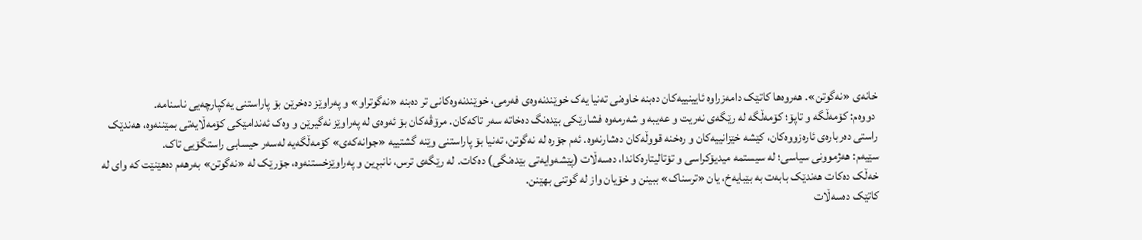خانەی «نەگوتن». هەروەها کاتێک دامەزراوە ئایینییەکان دەبنە خاوەنی تەنیا یەک خوێندنەوەی فەرمی، خوێندنەوەکانی تر دەبنە «نەگوتراو» و پەراوێز دەخرێن بۆ پاراستنی یەکپارچەیی ناسنامە.
 دووەم: کۆمەڵگە و تاپۆ؛ کۆمەڵگە لە رێگەی نەریت و عەیبە و شەرمەوە فشارێکی بێدەنگ دەخاتە سەر تاکەکان. مرۆڤەکان بۆ ئەوەی لە پەراوێز نەگیرێن و وەک ئەندامێکی کۆمەڵایەتی بمێننەوە، هەندێک راستی دەربارەی ئارەزووەکان، کێشە خێزانییەکان و رەخنە قووڵەکان دەشارنەوە. ئەم جۆرە لە نەگوتن، تەنیا بۆ پاراستنی وێنە گشتییە «جوانەکەی» کۆمەڵگەیە لەسەر حیسابی راستگۆیی تاک.
سێیەم: هەژموونی سیاسی؛ لە سیستمە میدیۆکراسی و تۆتالیتارەکاندا، دەسەڵات (پێشەوایەتی بێدەنگی) دەکات. لە رێگەی ترس، نانبڕین و پەراوێزخستنەوە، جۆرێک لە «نەگوتن» بەرهەم دەهێنێت کە وای لە خەڵک دەکات هەندێک بابەت بە بێبایەخ، یان «ترسناک» ببینن و خۆیان واز لە گوتنی بهێنن.
کاتێک دەسەڵات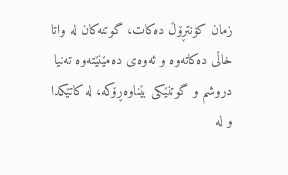زمان کۆنتڕۆڵ دەکات، گوتنەکان لە واتا خاڵی دەکاتەوە و ئەوەی دەمێنێتەوە تەنیا دروشم و گوتنێکی بێناوەڕۆکە، لە کاتێکدا و لە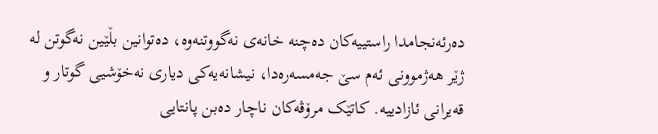دەرئەنجامدا راستییەکان دەچنە خانەی نەگووتنەوە، دەتوانین بڵێین نەگوتن لە ژێر هەژموونی ئەم سێ جەمسەرەدا، نیشانەیەکی دیاری نەخۆشیی گوتار و قەیرانی ئازادییە. کاتێک مرۆڤەکان ناچار دەبن پانتایی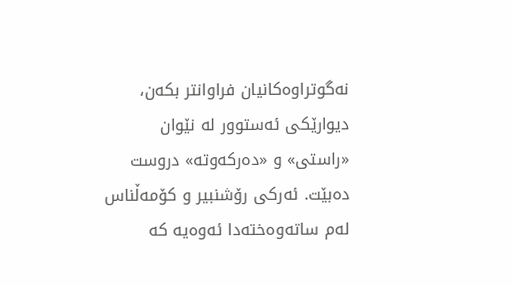نەگوتراوەکانیان فراوانتر بکەن، دیوارێکی ئەستوور لە نێوان «راستی» و «دەرکەوتە» دروست دەبێت. ئەرکی رۆشنبیر و کۆمەڵناس لەم ساتەوەختەدا ئەوەیە کە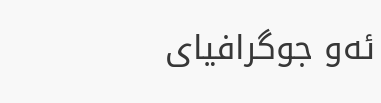ئەو جوگرافیای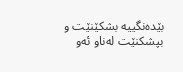بێدەنگییە بشکێنێت و بپشکنێت لەناو ئەو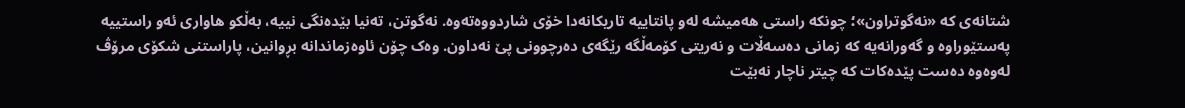شتانەی کە «نەگوتراون»؛ چونکە راستی هەمیشە لەو پانتاییە تاریکانەدا خۆی شاردووەتەوە. نەگوتن، تەنیا بێدەنگی نییە، بەڵکو هاواری ئەو راستییە پەستێوراوە و گەورانەیە کە زمانی دەسەڵات و نەریتی کۆمەڵگە رێگەی دەرچوونی پێ نەداون. وەک چۆن ئاوەزماندانە بڕوانین، پاراستنی شکۆی مرۆڤ لەوەوە دەست پێدەکات کە چیتر ناچار نەبێت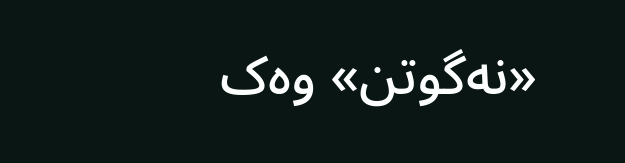«نەگوتن» وەک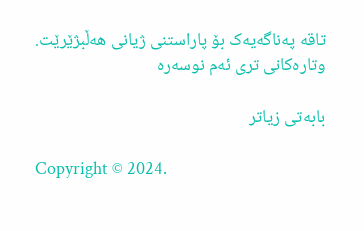تاقە پەناگەیەک بۆ پاراستنی ژیانی هەڵبژێرێت.
وتارەکانی تری ئەم نوسەرە

بابەتی زیاتر

Copyright © 2024.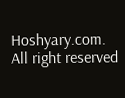Hoshyary.com. All right reserved